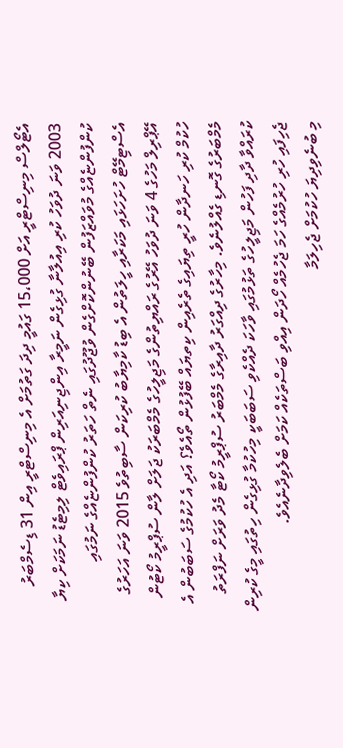އެޓޯލްސް މިނިސްޓްރީ އަށް 15،000 ގައުމީ ދިދަ ގަތުމަށް އެ މިނިސްޓްރީ އިން 31 ޑިސެމްބަރު 2003 ވަނަ ދުވަހު ކުރި އިއުލާނާ ގުޅިގެން ނަމީރާ އިންޖިނިއަރިން ޕްރައިވެޓް ލިމިޓެޑު ނަމަކަށް ކިޔާ ކުންފުންޏެއްގެ މުވައްޒަފުން ބޭނުންކޮށްގެން ވުޖޫދުގައި ނެތް ހަތަރު ކުންފުންޏެއްގެ ނަމުގައި އެސްޓިމޭޓް ހުށަހަޅައި މަކަރާއި ހީލަތުން އެ ބިޑު ކާމިޔާބު ކުރިކަން ސާބިތުވެ 2015 ވަނަ އަހަރުގެ އޭޕްރިލް މަހުގެ 4 ވަނަ ދުވަހު އޭރުގެ ރައްޔިތުންގެ މަޖިލީހުގެ މެމްބަރަކު ޖަލަށް ލާން ސުޕްރީމު ކޯޓުން ހުކުމް ކުރި ހަނދާން ހުރީ ތިޔައިގެ ތެރެއިން ކިތޔައް ބޭފުޅުން ތޯއެވެ؟ އަދި އެ ހުކުމުގެ ސަބަބުން އެ މެމްބަރުގެ ގޮނޑި ގެއްލުނެވެ. މިހާރުގެ ދިއްގަރު ދާއިރާގެ މެމްބަރު ސުޕްރީމު ކޯޓާ މެދު ވަރަށް ނަފްރަތު ކުރައްވާ ދާދި ފަހުން މަޖިލީހުގެ ތަޅުމުގައި ވާހަކަ ދެއްކެވި ސަބަބަކީ މިހުކުމާ ގުޅިގެން ހިތުގައި މީގެ ކުރިން ޖެހިފައި ހުރި ހުރުމެއްގެ ހަމަ ޖެހުމެއް ހޯދަން އިއްވި ބަސްތަކެއް ކަމަށް ބެލެވިދާނެއެވެ.
މި ބުނެވިދިޔަ ހުކުމަށް ޖެހިލަމާ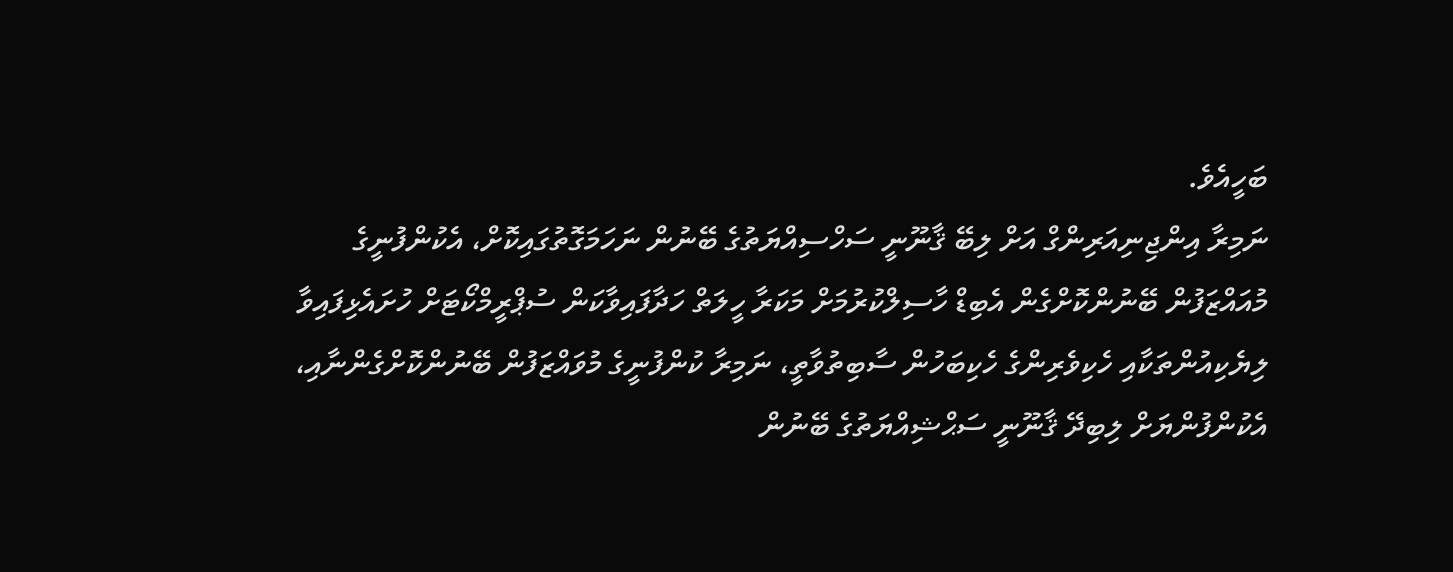ބަހީއެވެ.
ނަމިރާ އިންޖިނިއަރިންގް އަށް ލިބޭ ޤާނޫނީ ސަހްސިއްޔަތުގެ ބޭނުން ނަހަމަގޮތުގައިކޮށް، އެކުންފުނީގެ މުއައްޒަފުން ބޭނުންކޮށްގެން އެބިޑް ހާސިލްކުރުމަށް މަކަރާ ހީލަތް ހަދާފައިވާކަން ސުޕްރީމްކޯޓަށް ހުށައެޅިފައިވާ ލިޔެކިއުންތަކާއި ހެކިވެރިންގެ ހެކިބަހުން ސާބިތުވާތީ، ނަމިރާ ކުންފުނީގެ މުވައްޒަފުން ބޭނުންކޮށްގެންނާއި، އެކުންފުންޔަށް ލިބިދޭ ޤާނޫނީ ސަޙްޝިއްޔަތުގެ ބޭނުން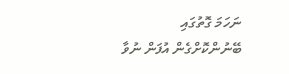ނަހަމަ ގޮތުގައި ބޭނުންކޮށްގެން އުފަން ނުވާ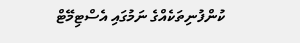ކުންފުނިތަކެއްގެ ނަމުގައި އެސްޓިމޭޓް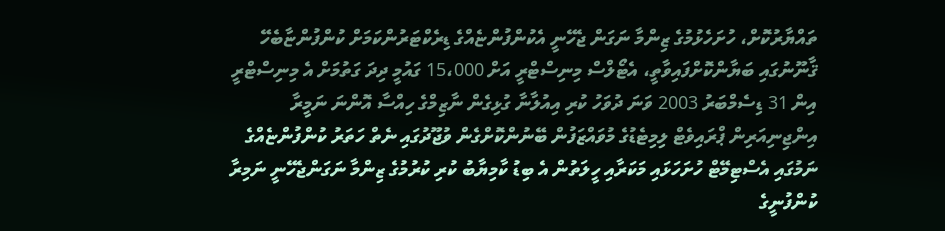ތައްޔާރުކޮށް، ހުށަހެޅުމުގެ ޒިންމާ ނަގަން ޖެހޭނީ އެކުންފުންޏެއްގެ ޑިރެކްޓަރުންކަމަށް ކުންފުންޏާބެހޭ ޤާނޫނުގައި ބަޔާންކޮށްފައިވާތީ، އެޓޯލްސް މިނިސްޓްރީ އަށް 15،000 ގައުމީ ދިދަ ގަތުމަށް އެ މިނިސްޓްރީ އިން 31 ޑިސެމްބަރު 2003 ވަނަ ދުވަހު ކުރި އިއުލާނާ ގުޅިގެން ނާޒިމްގެ ހިއްސާ އޮންނަ ނަމީރާ އިންޖިނިއަރިން ޕްރައިވެޓް ލިމިޓެޑުގެ މުވައްޒަފުން ބޭނުންކޮށްގެން ވުޖޫދުގައި ނެތް ހަތަރު ކުންފުންޏެއްގެ ނަމުގައި އެސްޓިމޭޓް ހުށަހަޅައި މަކަރާއި ހީލަތުން އެ ބިޑު ކާމިޔާބު ކުރި ކުރުމުގެ ޒިންމާ ނަގަންޖެހޭނީ ނަމިރާ ކުންފުނީގެ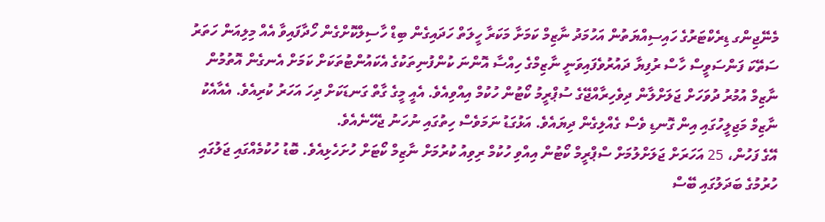މެނޭޖިންގ ޑިރެކްޓަރުގެ ހައިސިއްޔަތުން އަހުމަދު ނާޒިމް ކަމަށާ މަކަރާ ހީލަތް ހަދައިގެން ބިޑް ހާސިލްކޮށްގެން ހޯދާފައިވާ އެއް މިލިއަން ހަތަރު ސަތޭކަ ފަންސަވީސް ހާސް ރުފިޔާ ދައުރުވެފައިވަނީ ނާޒިމްގެ ހިއްސާ އޮންނަ ކުންފުނިތަކުގެ އެކައުންޓުތަކަށް ކަމަށް އެނގެން އޮތުމުން ނާޒިމް އުމުރު ދުވަހަށް ޖަލަށްލާން ދިވެހިރާއްޖޭގެ ސުޕްރީމު ކޯޓުން ހުކުމް އިއްވިއެވެ. އެއީ މީގެ ގާތް ގަނޑަކަށް ދިހަ އަހަރު ކުރިއެވެ. އެއާއެކު ނާޒިމް މަޖިލީހުގައި އިން ގޮނޑި ވެސް ގެއްލިގެން ދިޔައެވެ. އަޅުގަޑު ނަމަވެސް ހިތުގައި ނުހަނު ޖެހޭނެއެވެ.
އޭގެ ފަހުން، 25 އަހަރަށް ޖަލަށްލުމަށް ސްޕްރީމް ކޯޓުން އިއްވި ހުކުމް ރިވިއު ކުރުމަށް ނާޒިމް ކޯޓަށް ހުށަހެޅިއެވެ. ބޮޑު ހުކުމެއްގައި ޖަލުގައި ހުރުމުގެ ބަދަލުގައި ބޭސް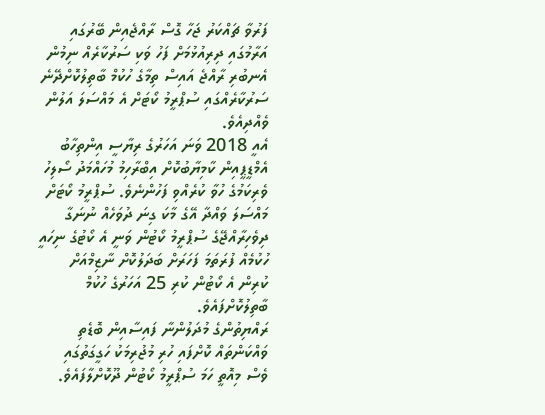ފަރުވާ ޗައްކަރު ޖަހާ ގޮސް ރާއްޖެއިން ބޭރުގައި އަރާމުގައި ދިރިއުޅުމަށް ފަހު ވަކި ސަރުކާރެއް ނިމުން އެނބުރި ރާއްޖެ އައިސް ތިމާގެ ހުކުމް ބާތިލުކޮށްދޭނެ ސަރުކާރެއްގައި ސުޕްރީމު ކޯޓަށް އެ މައްސަލަ އަލުން ވެއްދިއެވެ.
އެއީ 2018 ވަނަ އަހަރުގެ ރިޔާސީ އިންތިހާބު އެމްޑީޕީއިން ކާމިޔާބުކޮށް އިބްރާހިމު މުހައްމަދު ސޯލިހު ވެރިކަމުގެ ހުވާ ކުރެއްވި ފަހުންނެވެ. ސުޕްރީމު ކޯޓަށް މައްސަލަ ވައްދާ އޭގެ މާކަ ގިނަ ދުވަހެއް ނުނަގާ ދިވެހިރާއްޖޭގެ ސުޕްރީމު ކޯޓުން ވަނީ އެ ކޯޓުގެ ނިހައީ ހުކުމެއް ފުރަތަމަ ފަހަރަށް ބަދަލުކޮށް ނާޒިމްއަށް ކުރިން އެ ކޯޓުން ކުރި 25 އަހަރުގެ ހުކުމް ބާތިލުކޮށްފައެވެ.
ރައްޔިތުންގެ މުދަލުންނާ ފައިސާއިން ބޮޑެތި ވައްކަންތައް ކޮށްފައި ހުރި މުޖުރިމަކު ހަގީގަތުގައި ވެސް މިއޮތީ ހަމަ ސުޕްރީމު ކޯޓުން ދޫކޮށްލާފައެވެ.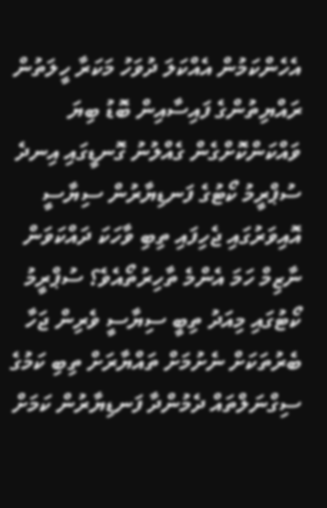އެހެންކަމުން އެއްކަލަ ދުވަހު މަކަރާ ހީލަތުން ރައްޔިތުންގެ ފައިސާއިން ބޮޑު ބިޔަ ވައްކަންކޮށްގެން ގެއްލުނު ގޮނޑީގައި އިނދެ ސުޕްރީމު ކޯޓުގެ ފަނޑިޔާރުން ސިޔާސީ އޮއިވަރުގައި ޖެހިފައި ތިބި ވާހަކަ ދައްކަވަން ނާޒިމް ހަމަ އެންމެ ތާހިރުތޯއެވެ؟ ސުޕްރީމު ކޯޓުގައި މިއަދު ތިބީ ސިޔާސީ ވެރިން ޖަހާ ބެރުތަކަށް ނެށުމަށް ތައްޔާރަށް ތިބި ކަމުގެ ސިގްނަލްތައް ދެމުންދާ ފަނޑިޔާރުން ކަމަށް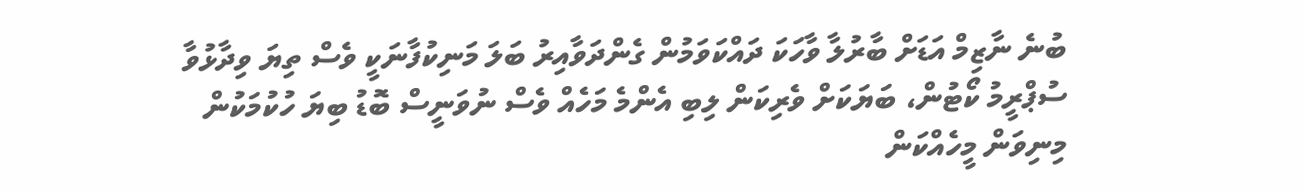ބުނެ ނާޒިމް އަޑަށް ބާރުލާ ވާހަކަ ދައްކަވަމުން ގެންދަވާއިރު ބަލަ މަނިކުފާނަކީ ވެސް ތިޔަ ވިދާޅުވާ ސުޕްރީމު ކޯޓުން، ބަޔަކަށް ވެރިކަން ލިބި އެންމެ މަހެއް ވެސް ނުވަނީސް ބޮޑު ބިޔަ ހުކުމަކުން މިނިވަން މީހެއްކަން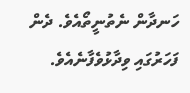ހަނދާން ނެތުނީތޯއެވެ. ދެން ފަހަރުގައި ވިދާޅުވެފާނެއެވެ.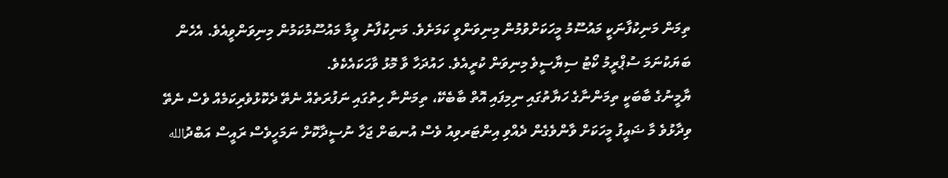ތިމަން މަނިކުފާނަކީ މައުސޫމު މީހަކަށްވުމުން މިނިވަންވީ ކަމަށެވެ. މަނިކުފާނު ވީމާ މައުސޫމުކަމުން މިނިވަންވީއެވެ. އެހެން ބަޔަކުނަމަ ސުޕްރީމު ކޯޓު ސިޔާސީވެ މިނިވަން ކުރީއެވެ. ހައުދަހާ ވާ މޮޅު ވާހަކައެކެވެ.
ޔާމީނުގެ ބާބަކީ ތިމަންނާގެ ހަޔާތުގައި ނިމިފައި އޮތް ބާބެކޭ، ތިމަންނާ ހިތުގައި ނަފުރަތެއް ނެތޭ ދެކޮޅުވެރިކަމެއް ވެސް ނެތޭ ވިދާޅުވެ މާ ޟައީފު މީހަކަށް ވާންވެގެން ދެއްވި އިންޓަރވިއު ވެސް އުނބަށް ޖަހާ ނުސީދާކޮށް ނަމަހީވެސް ރައީސް އަބްދުالله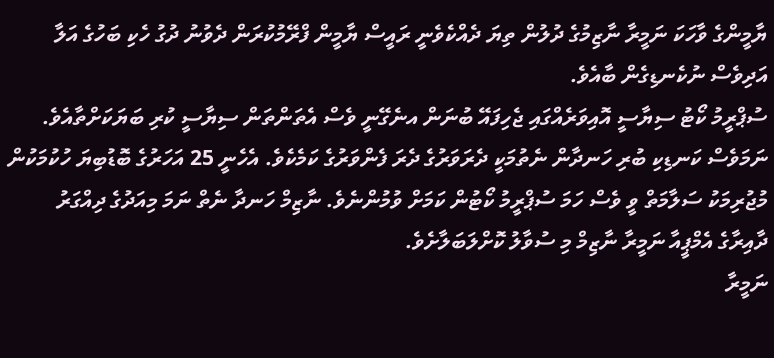ޔާމީންގެ ވާހަކަ ނަމީރާ ނާޒިމުގެ ދުލުން ތިޔަ ދެއްކެވެނީ ރައީސް ޔާމީން ފްރޭމުކުރަން ދެވުނު ދުގު ހެކި ބަހުގެ އަލާ އަދިވެސް ނުކެނޑިގެން ބާއެވެ.
ސުޕްރީމު ކޯޓު ސިޔާސީ އޮއިވަރެއްގައި ޖެހިފައޭ ބުނަން އނެގޭނީ ވެސް އެތަންތަން ސިޔާސީ ކުރި ބަޔަކަށްތާއެވެ. ނަމަވެސް ކަނޑިކި ބުރި ހަނދާން ނެތުމަކީ ދެރަވަރުގެ ދެރަ ފެންވަރުގެ ކަމެކެވެ. އެހެނީ 25 އަހަރުގެ ބޮޑުބިޔަ ހުކުމަކުން މުޖުރިމަކު ސަލާމަތް ވީ ވެސް ހަމަ ސުޕްރީމު ކޯޓުން ކަމަށް ވުމުންނެވެ. ނާޒިމް ހަނދާ ނެތް ނަމަ މިއަދުގެ ދިއްގަރު ދާއިރާގެ އެމްޕީއާ ނަމީރާ ނާޒިމް މި ސުވާލު ކޮށްލަބަލާށެވެ.
ނަމީރާ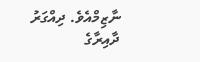ނާޒިމްއެވެ. ދިއްގަރު ދާއިރާގެ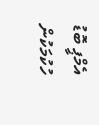އެމްޕީ ބޮޑު ހުކުމަކުން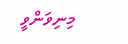މިނިވަންވީ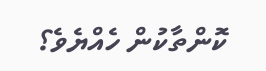ކޮންތާކުން ހެއްޔެވެ؟